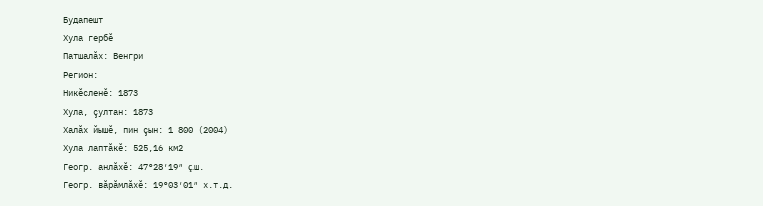Будапешт
Хула гербĕ
Патшалăх: Венгри
Регион:
Никĕсленĕ: 1873
Хула, çултан: 1873
Халăх йышĕ, пин çын: 1 800 (2004)
Хула лаптăкĕ: 525,16 км2
Геогр. анлăхĕ: 47°28′19″ ç.ш.
Геогр. вăрăмлăхĕ: 19°03′01″ х.т.д.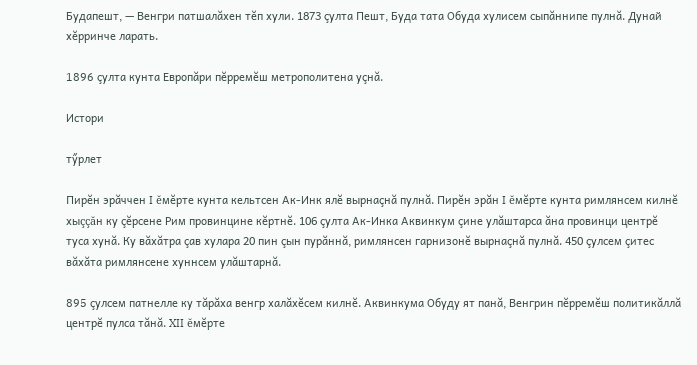Будапешт, — Венгри патшалăхен тĕп хули. 1873 çулта Пешт, Буда тата Обуда хулисем сыпăннипе пулнă. Дунай хĕрринче ларать.

1896 çулта кунта Европăри пĕрремĕш метрополитена уçнă.

Истори

тӳрлет

Пирĕн эрăччен I ĕмĕрте кунта кельтсен Ак-Инк ялĕ вырнаçнă пулнă. Пирĕн эрăн I ĕмĕрте кунта римлянсем килнĕ хыççăн ку çĕрсене Рим провинцине кĕртнĕ. 106 çулта Ак-Инка Аквинкум çине улăштарса ăна провинци центрĕ туса хунă. Ку вăхăтра çав хулара 20 пин çын пурăннă, римлянсен гарнизонĕ вырнаçнă пулнă. 450 çулсем çитес вăхăта римлянсене хуннсем улăштарнă.

895 çулсем патнелле ку тăрăха венгр халăхĕсем килнĕ. Аквинкума Обуду ят панă, Венгрин пĕрремĕш политикăллă центрĕ пулса тăнă. XII ĕмĕрте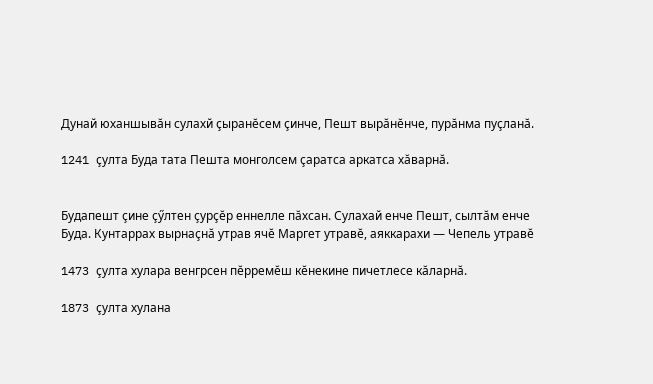Дунай юханшывăн сулахй çыранĕсем çинче, Пешт вырăнĕнче, пурăнма пуçланă.

1241 çулта Буда тата Пешта монголсем çаратса аркатса хăварнă.


Будапешт çине çӳлтен çурçĕр еннелле пăхсан. Сулахай енче Пешт, сылтăм енче Буда. Кунтаррах вырнаçнă утрав ячĕ Маргет утравĕ, аяккарахи — Чепель утравĕ

1473 çулта хулара венгрсен пĕрремĕш кĕнекине пичетлесе кăларнă.

1873 çулта хулана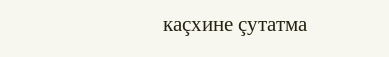каçхине çутатма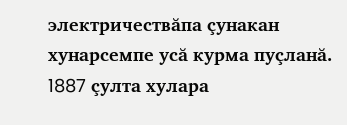электричествăпа çунакан хунарсемпе усă курма пуçланă. 1887 çулта хулара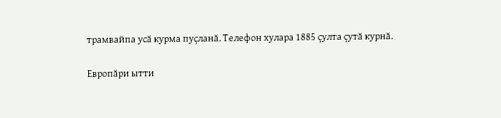трамвайпа усă курма пуçланă. Телефон хулара 1885 çулта çутă курнă.

Европăри ытти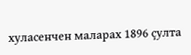хуласенчен маларах 1896 çулта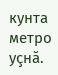кунта метро уçнă.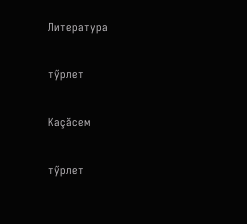Литература

тӳрлет

Каçăсем

тӳрлет